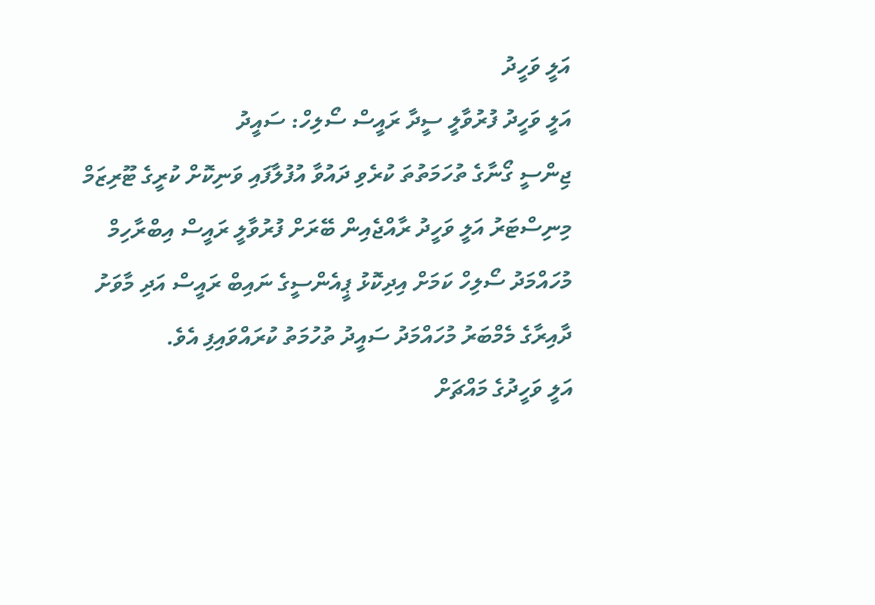އަލީ ވަހީދު
އަލީ ވަހީދު ފުރުވާލީ ސީދާ ރައީސް ސޯލިހް: ސައީދު
ޖިންސީ ގޯނާގެ ތުހަމަތުތަ ކުރެވި ދައުވާ އުފުލާފައި ވަނިކޮށް ކުރީގެ ޓޫރިޒަމް މިނިސްޓަރު އަލީ ވަހީދު ރާއްޖެއިން ބޭރަށް ފުރުވާލީ ރައީސް އިބްރާހިމް މުހައްމަދު ސޯލިހް ކަމަށް އިދިކޮޅު ޕީއެންސީގެ ނައިބް ރައީސް އަދި މާވަށު ދާއިރާގެ މެމްބަރު މުހައްމަދު ސައީދު ތުހުމަތު ކުރައްވައިފި އެވެ.
އަލީ ވަހީދުގެ މައްޗަށް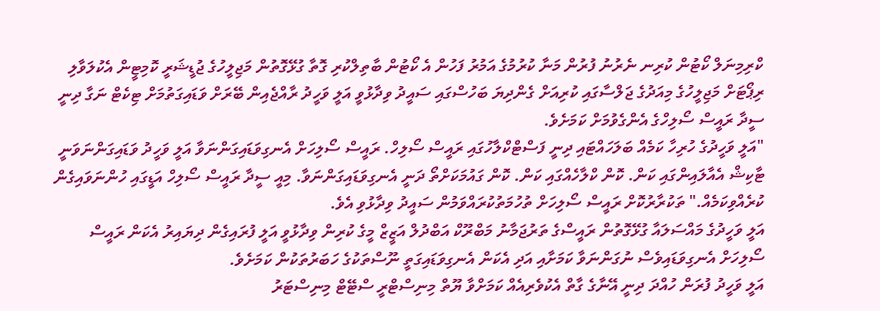ކްރިމިނަލް ކޯޓުން ކުރިނ ނެރުނު ފުރުން މަނާ ކުރުމުގެ އަމުރު ފަހުން އެ ކޯޓުން ބާތިލްކުރި ގޮތާ ގުޅޭގޮތުން މަޖިލީހުގެ ޖުޑީޝަރީ ކޮމިޓީން އެކުލަވާލި ރިޕޯޓަށް މަޖިލީހުގެ މިއަދުގެ ޖަލްސާގައި ކުރިއަށް ގެންދިޔަ ބަހުސްގައި ސައީދު ވިދާޅުވީ އަލީ ވަހީދު ރާއްޖެއިން ބޭރަށް ވަޑައިގަތުމަށް ޓިކެޓް ނަގާ ދިނީ ސީދާ ރައީސް ސޯލިހްގެ އެންގެވުމަށް ކަމަށެވެ.
"އަލީ ވަހީދުގެ ހުރިހާ ކަމެއް ބަލަހައްޓައި ދިނީ ފަސްޓްކްލާހުގައި ރައީސް ސޯލިހް. ރައީސް ސޯލިހަށް އެނގިވަޑައިގަންނަވާ އަލީ ވަހީދު ވަޑައިގަންނަވަނީ ޓާކިޝް އެއާލައިންގައި ކަން. ކޮން ކްލާހެއްގައި ކަން. ކޮން ގައުމަކަށްތޯ ދަނީ އެނގިވަޑައިގަންނަވާ. މިއީ ސީދާ ރައީސް ސޯލިހް އަޑީގައި ހުންނަވައިގެން ކުރެއްވިކަމެއް." ތަކުރާރުކޮށް ރައީސް ސޯލިހަށް ތުހުމަތުކުރައްވަމުން ސައީދު ވިދާޅުވި އެވެ.
އަލީ ވަހީދުގެ މައްސަލައާ ގުޅޭގޮތުން ރައީސްގެ ތަރުޖަމާނު މަބްރޫކް އަބްދުލް އަޒީޒް މީގެ ކުރިން ވިދާޅުވީ އަލީ ފުރައިގެން ދިޔައިރު އެކަން ރައީސް ސޯލިހަށް އެނގިވަޑައިވެސް ނުގަންނަވާ ކަމަށާއި އަދި އެކަން އެނގިވަޑައިގަތީ ނޫސްތަކުގެ ހަބަރުތަކުން ކަމަށެވެ.
އަލީ ވަހީދު ފުރަން ހުއްދަ ދިނީ އޭނާގެ ގާތް އެކުވެރިއެއް ކަމަށްވާ ޔޫތް މިނިސްޓްރީ ސްޓޭޓް މިނިސްޓަރު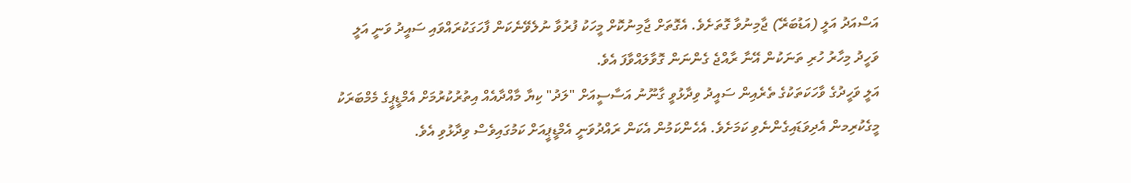އަސްއަދު އަލީ (އަޑުބަރޭ) ޖާމިނުވާ ގޮތަށެވެ. އެގޮތަށް ޖާމިނުކޮށް މީހަކު ފުރުވާ ނުލެވޭނެކަން ފާހަގަކުރައްވައި ސައީދު ވަނީ އަލީ ވަހީދު މިހާރު ހުރި ތަނަކުން އޭނާ ރާއްޖެ ގެންނަން ގޮވާލައްވާފަ އެވެ.
އަލީ ވަހީދުގެ ވާހަކަތަކުގެ ތެރެއިން ސައީދު ވިދާޅުވީ ގާނޫނު އަސާސީއަށް "ލަދު" ކިޔާ މާއްދާއެއް އިތުރުކުރުމަށް އެމްޑީޕީގެ މެމްބަރަކު މީގެކުރިމން އެދިވަޑައިގެންނެވި ކަމަށެވެ. އެހެންކަމުން އެކަން ރައްދުވަނީ އެމްޑީޕީއަށް ކަމުގައިވެސް ވިދާޅުވި އެވެ.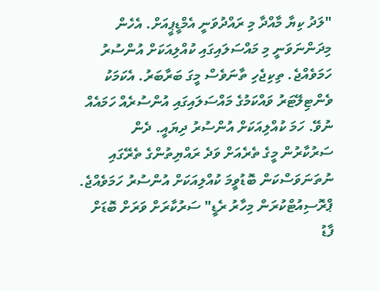"ލަދު ކިޔާ މާއްދާ މި ރައްދުވަނީ އެމްޑީޕީއަށް. އެހެން މިދަންނަވަނީ މި މައްސަލައިގައި ކުއްލިއަކަށް އުންސުރު ހަމަވެއްޖެ. ތިކިޖެހި ތާނަވެސް މީގަ ބަރާބަރު. އެކަމަކު ވެންޓިލޭޓަރު ވައްކަމުގެ މައްސަލައިގައި އުންސުރެއް ހަމައެއް ނުވޭ. ހަމަ ކުއްލިއަކަށް އުންސުރު ދިޔައީ. ދެން ސަރުކާރުން މީގެ ތެރެއަށް ވަދެ ރައްޔިތުންގެ ތެރޭގައި ނުތަނަވަސްކަން ބޮޑުވީމަ ކުއްލިއަކަށް އުންސުރު ހަމަވެއްޖެ. ޕްރޮސިއުޓްކުރަން މިހާރު ރެޑީ" ސަރުކާރަށް ވަރަށް ބޮޑަށް ފާޑު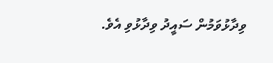ވިދާޅުވަމުން ސައީދު ވިދާޅުވި އެވެ.